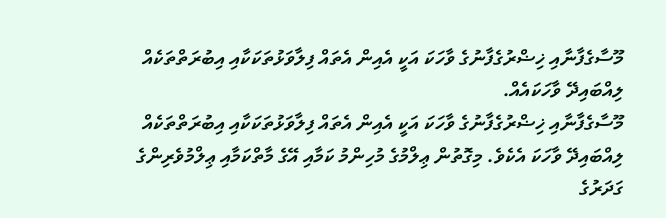މޫސާގެފާނާއި ޚިޟްރުގެފާނުގެ ވާހަކަ އަކީ އެއިން އެތައް ފިލާވަޅުތަކަކާއި އިބުރަތްތަކެއް ލިއްބައިދޭ ވާހަކައެއް.
މޫސާގެފާނާއި ޚިޟްރުގެފާނުގެ ވާހަކަ އަކީ އެއިން އެތައް ފިލާވަޅުތަކަކާއި އިބުރަތްތަކެއް ލިއްބައިދޭ ވާހަކަ އެކެވެ. މިގޮތުން ޢިލްމުގެ މުހިންމު ކަމާއި އޭގެ މާތްކަމާއި ޢިލްމުވެރިންގެ ގަދަރުގެ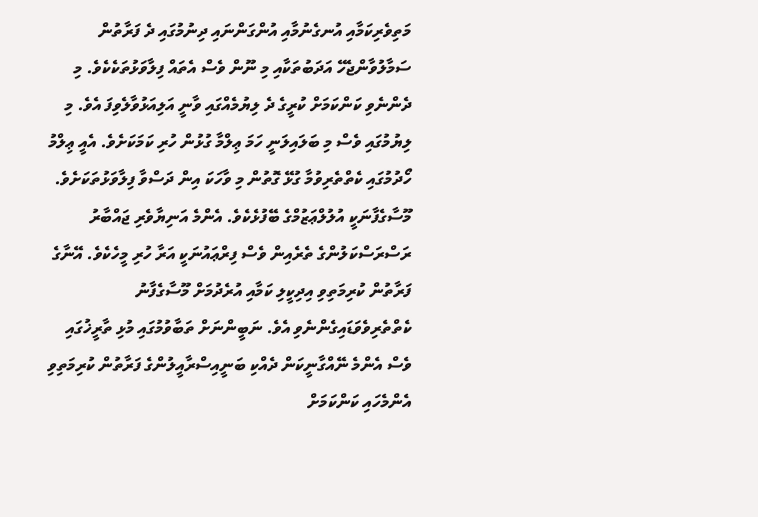މަތިވެރިކަމާއި އުނގެނުމާއި އުންގަންނައި ދިނުމުގައި ދެ ފަރާތުން ސަމާލުވާންޖެހޭ އަދަބުތަކާއި މި ނޫން ވެސް އެތައް ފިލާވަޅުތަކެކެވެ. މި ދެންނެވި ކަންކަމަށް ކުރީގެ ދެ ލިޔުމެއްގައި ވާނީ އަލިއަޅުވާލެވިފަ އެވެ. މި ލިޔުމުގައި ވެސް މި ބަލައިލަނީ ހަމަ ޢިލްމާ ގުޅުން ހުރި ކަމަކަށެވެ. އެއީ ޢިލްމު ހޯދުމުގައި ކެތްތެރިވުމާ ގުޅޭ ގޮތުން މި ވާހަކަ އިން ދަސްވާ ފިލާވަޅުތަކަށެވެ.
މޫސާގެފާނަކީ އުލުލްޢަޒުމްގެ ބޭފުޅެކެވެ. އެންމެ އަނިޔާވެރި ޖައްބާރު ރަސްރަސްކަލުންގެ ތެރެއިން ވެސް ފިރްޢައުނަކީ އަރާ ހުރި މީހެކެވެ. އޭނާގެ ފަރާތުން ކުރިމަތިވި އިދިކީލި ކަމާއި އުރެދުމަށް މޫސާގެފާނު ކެތްތެރިވެވަޑައިގެންނެވި އެވެ. ނަބީންނަށް ތަބާވުމުގައި މުޅި ތާރީޚުގައި ވެސް އެންމެ ނޭއްގާނީކަން ދެއްކި ބަނީއިސްރާއީލުންގެ ފަރާތުން ކުރިމަތިވި އެންމެހައި ކަންކަމަށް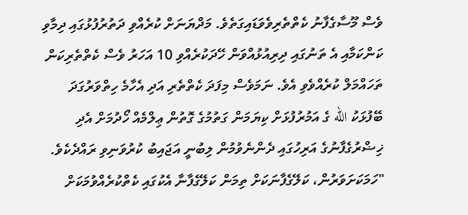ވެސް މޫސާގެފާނު ކެތްތެރިވެވަޑައިގަތެވެ. މަދްޔަނަށް ކުރެއްވި ދަތުރުފުޅުގައި ދިމާވި ކަންކަމާއި އެ ތަނުގައި ދިރިއުޅުއްވަން ހޭދަކުރެއްވި 10 އަހަރު ވެސް ކެތްތެރިކަން ތަހައްމަލް ކުރެއްވެވި އެވެ. ނަމަވެސް މިފަދަ ކެތްތެރި އަދި އެހާމެ ހިތްވަރުގަދަ ބޭފުޅަކު الله ގެ އަމުރުފުޅަށް ކިޔަމަން ގަތުމުގެ ގޮތުން ޢިލްމެއް ހޯދުމަށް އެދި ޚިޟްރުގެފާނުގެ އަރިހުގައި ދެންނެވުމުން ލިބުނީ އަޖައިބު ކުރުވަނިވި ރައްދެކެވެ.
"ހަމަކަށަވަރުން، ކަލޭގެފާނަކަށް ތިމަން ކަލޭގެފާނާ އެކުގައި ކެތްކުރެއްވުމަކަށް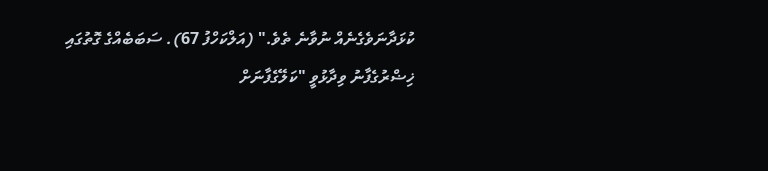ކުޅަދާނަވެގެނެއް ނުވާނެ ތެވެ." (އަލްކަހްފު 67). ސަބަބެއްގެ ގޮތުގައި ޚިޟްރުގެފާނު ވިދާޅުވީ "ކަލޭގެފާނަށް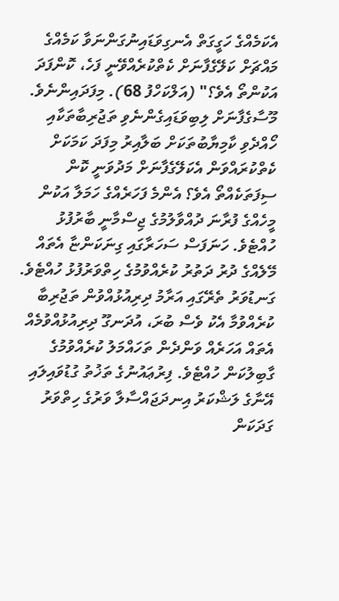އެކަމެއްގެ ހަގީގަތް އެނގިވަޑައިނުގަންނަވާ ކަމެއްގެ މައްޗަށް ކަލޭގެފާނަށް ކެތްކުރެއްވޭނީ ފަހެ، ކޮންފަދަ އަކުންތޯ އެވެ؟" (އަލްކަހްފު 68). މިފަދައިންނެވެ.
މޫސާގެފާނަށް ލިބިވަޑައިގެންނެވި ތަޖުރިބާތަކާއި ހޯއްދެވި ކާމިޔާބުތަކަށް ބަލާއިރު މިފަދަ ކަމަކަށް ކެތްކުރައްވަން އެކަލޭގެފާނަށް މަދުވަނީ ކޮން ސިފަތަކެއްތޯ އެވެ؟ އެންމެ ފަހަރެއްގެ ހަމަލާ އަކުން މީހެއްގެ ފުރާނަ ދުއްވާލުމުގެ ޖިސްމާނީ ބާރުފުޅު ހުއްޓެވެ. ހަނަފަސް ސަހަރާގައި ގިނަކަންޏާ އެތައް މޭލެއްގެ ދުރު ދަތުރު ކުރެއްވުމުގެ ހިތްވަރުފުޅު ހުއްޓެވެ. ގަނޑުވަރު ތެރޭގައި އަރާމު ދިރިއުޅުއްވުން ތަޖުރިބާ ކުރެއްވުމާ އެކު ވެސް ބުރަ، އުދަނގޫ ދިރިއުޅުއްވުމެއް އެތައް އަހަރެއް ވަންދެން ތަހައްމަލު ކުރެއްވުމުގެ ގާބިލުކަން ހުއްޓެވެ. ފިރުޢައުނުގެ ތަޚުތު ގުޑުވައިލައި އޭނާގެ ލަޝްކަރު އިނދަޖައްސާލާ ވަރުގެ ހިތްވަރު ގަދަކަން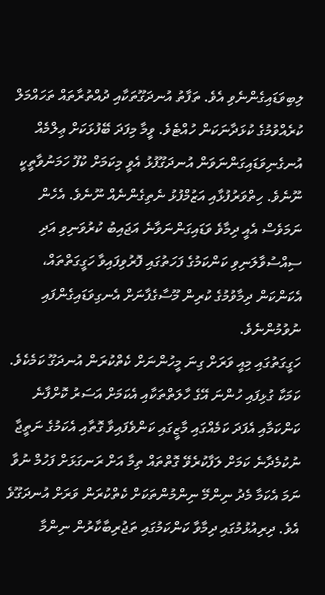ލިބިވަޑައިގެންނެވި އެވެ. ތަފާތު އުނދަގޫތަކާއި ދުއްތުރާތައް ތަހައްމަލް ކުރެއްވުމުގެ ކުޅަދާނަކަން ހުއްޓެވެ. ވީމާ މިފަދަ ބޭފުޅަކަށް ޢިލްމެއް އުނގެނިވަޑައިގަންނަވަން އުނދަގޫފުޅު އެވީ މިކަމަށް ކުފޫ ހަމަނުވާތީކީ ނޫނެވެ. ހިތްވަރުފުޅާއި އަޒުމްފުޅު ނެތިގެންނެއް ނޫނެވެ. އެހެން ނަމަވެސް އެއީ ދިމާވެ ވަޑައިގަންނަވާނެ އަޖައިބު ކުރުވަނިވި އަދި ސިއްސުވާލަނިވި ކަންކަމުގެ ފަހަތުގައި ފޮރުވިފައިވާ ހަގީގަތްތައް، އެކަންކަން ދިމާވުމުގެ ކުރިން މޫސާގެފާނަށް އެނގިވަޑައިގެންފައި ނުވުމުންނެވެ.
ހަގީގަތުގައި މިއީ ވަރަށް ގިނަ މީހުންނަށް ކެތްކުރަން އުނދަގޫ ކަމެކެވެ. ކަމަކާ ގުޅިފައި ހުންނަ އޭގެ ހާލަތްތަކާއި އެކަމަށް އަސަރު ކޮށްފާނެ ކަންކަމާއި އެފަދަ ކަމެއްގައި މާޒީގައި ކަންވެފައިވާ ގޮތާއި އެކަމުގެ ނަތީޖާ ނުކުމެދާނެ ކަމަށް ލަފާކުރެވޭ ގޮތްތައް ތިމާ އަށް ރަނގަޅަށް ފަހުމް ނުވާ ނަމަ އެކަމާ މެދު ނިންމޭ ނިންމުންތަކަށް ކެތްކުރަން ވަރަށް އުނދަގޫވެ އެވެ. ދިރިއުޅުމުގައި ދިމާވާ ކަންކަމުގައި ތަޖުރިބާކާރުން ނިންމާ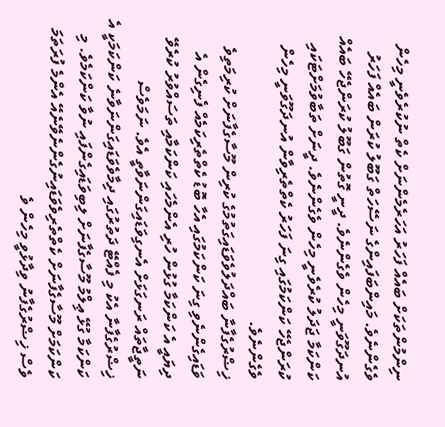ނިންމުންތަކަށް ބައެއް ފަހަރު އަހަރެމެންނަށް ކެތް ނުކުރެވެނީ މިހެން ވެގެންނެވެ. މައިންބަފައިންގެ ނަސޭހަތް ގަބޫލު ކުރަން ބައެއް ފަހަރު އުނދަގޫވަނީ މިހެން ވެގެންނެވެ. ދީނީ ގޮތުން ގަބޫލު ކުރަންޖެހޭ ބައެއް ކަންކަމާ ޖަދަލު ކުރެވެނީ މިހެން ވެގެންނެވެ. ދީނަށް ތަބާވުމަށްޓަކައި ކުރަންޖެހޭ ކަންކަމުގައި ގިނަ ފަހަރު ކެތްތެރިވާން އުނދަގޫވަނީ މިހެން ވެގެންނެވެ.
ޚިޟްރުގެފާނާ ބައްދަލުވެވަޑައިގަތުމުގެ ކުރިން މޫސާގެފާނަށް ކުރިމަތިވެ ވަޑައިގެންނެވި ގިނަ ކަންކަމުގައި އެހާ ބޮޑު ކެތްތެރިކަމެއް ފެނިގެން އެ ދިޔައީ އެ ކަންކަމާ ގުޅުން ހުރި އެންމެހައި ކަންކަމާއި ތަސައްވުރު ކުރެވޭ ނަތީޖާތައް ރަނގަޅަށް އެނގިވަޑައިގަންނަވާތީ އެވެ. ނަމަވެސް ޚިޟްރުގެފާނާ އެކު މި ފެއްޓޭ ދަތުރުގައި ދިމާވެވަޑައިގަންނަވާނެ ކަންކަމަކީ އެ ކަންކަމާ ގުޅޭ ޢިލްމު މޫސާގެފާނަށް ލިބިވަޑައިގެންފައި ނުވާ ކަންކަމެވެ. މި ކަންކަމަށް މޫސާގެފާނަށް ކެތްތެރިވެވަޑައިނުގެންނެވޭނެއޭ އެންމެ ފުރަތަމަ ވެސް ޚިޟްރުގެފާނު ވިދާޅުވީ މިހެން ވެ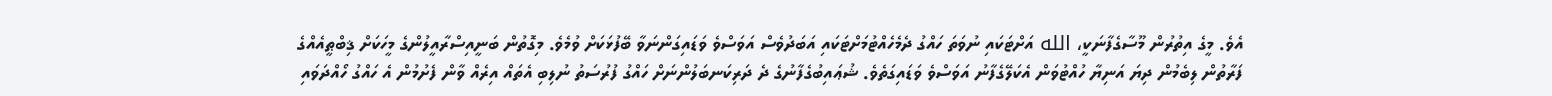އެވެ. މީގެ އިތުރުން މޫސާގެފާނަކީ، الله އަށްޓަކައި ނުވަތަ ހައްގު ދެމެހެއްޓުމަށްޓަކައި އަބަދުވެސް އަވަސްވެ ވަޑައިގަންނަވާ ބޭފުޅަކަށް ވުމެވެ. މިގޮތުން ބަނީއިސްރާއީލުންގެ މީހަކަށް ޤިބްޠީއެއްގެ ފަރާތުން ލިބެމުން ދިޔަ އަނިޔާ ހުއްޓުވަން އެކަލޭގެފާނު އަވަސްވެ ވަޑައިގަތެވެ. ޝުޢައިބުގެފާނުގެ ދެ ދަރިކަނބަލުންނަށް ހައްގު ފުރުސަތު ނުލިބި އެތައް އިރެއް ވާން ފެށުމުން އެ ހައްގު ހޯއްދަވައި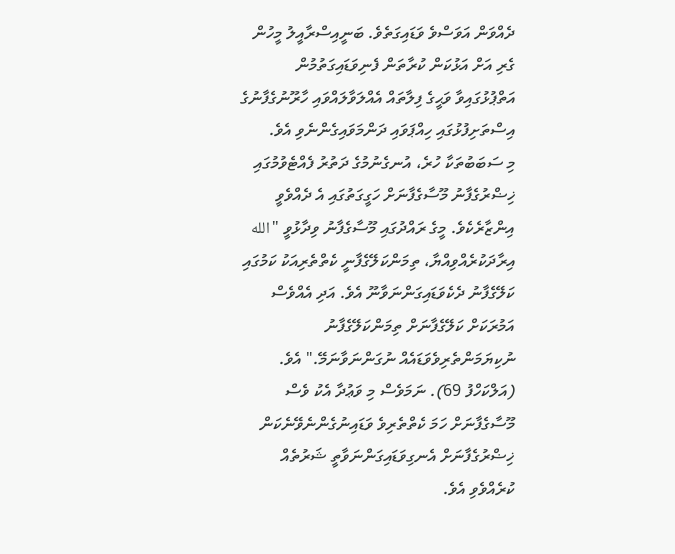ދެއްވަން އަވަސްވެ ވަޑައިގަތެވެ. ބަނީއިސްރާއީލު މީހުން ގެރި އަށް އަޅުކަން ކުރާތަން ފެނިވަޑައިގަތުމުން އަތްޕުޅުގައިވާ ވަޙީގެ ފިލާތައް އެއްލަވާލައްވައި ހާރޫނުގެފާނުގެ އިސްތަށިފުޅުގައި ހިއްޕަވައި ދަންމަވައިގެންނެވި އެވެ.
މި ސަބަބުތަކާ ހުރެ، އުނގެނުމުގެ ދަތުރު ފެއްޓެވުމުގައި ޚިޟްރުގެފާނު މޫސާގެފާނަށް ހަގީގަތުގައި އެ ދެއްވެވީ އިންޒާރެކެވެ. މީގެ ރައްދުގައި މޫސާގެފާނު ވިދާޅުވީ "الله އިރާދަކުރެއްވިއްޔާ، ތިމަންކަލޭގެފާނީ ކެތްތެރިއަކު ކަމުގައި ކަލޭގެފާނު ދެކެވަޑައިގަންނަވާނޫ އެވެ. އަދި އެއްވެސް އަމުރަކަށް ކަލޭގެފާނަށް ތިމަންކަލޭގެފާނު ނުކިޔަމަންތެރިވެވަޑައެއް ނުގަންނަވާނަމޭ." އެވެ. (އަލްކަހްފު 69). ނަމަވެސް މި ވަޢުދާ އެކު ވެސް މޫސާގެފާނަށް ހަމަ ކެތްތެރިވެ ވަޑައިނުގެންނެވޭނެކަން ޚިޟްރުގެފާނަށް އެނގިވަޑައިގަންނަވާތީ ޝަރުތެއް ކުރެއްވެވި އެވެ.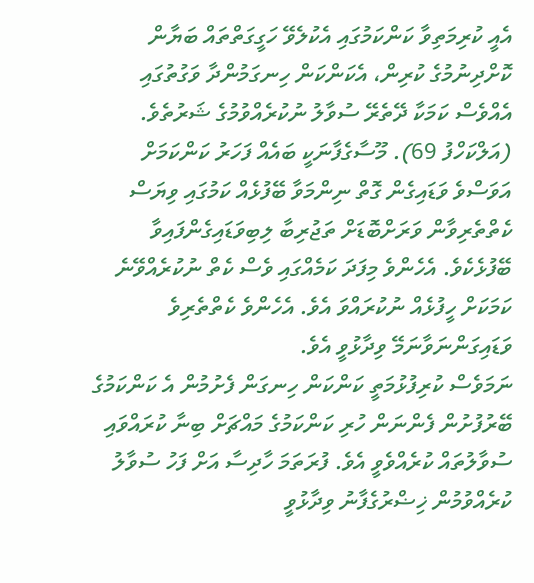އެއީ ކުރިމަތިވާ ކަންކަމުގައި އެކުލެވޭ ހަގީގަތްތައް ބަޔާން ކޮށްދިނުމުގެ ކުރިން، އެކަންކަން ހިނގަމުންދާ ވަގުތުގައި އެއްވެސް ކަމަކާ ދޭތެރޭ ސުވާލު ނުކުރެއްވުމުގެ ޝަރުތެވެ. (އަލްކަހްފު 69). މޫސާގެފާނަކީ ބައެއް ފަހަރު ކަންކަމަށް އަވަސްވެ ވަޑައިގެން ގޮތް ނިންމަވާ ބޭފުޅެއް ކަމުގައި ވިޔަސް ކެތްތެރިވާން ވަރަށްބޮޑަށް ތަޖުރިބާ ލިބިވަޑައިގެންފައިވާ ބޭފުޅެކެވެ. އެހެންވެ މިފަދަ ކަމެއްގައި ވެސް ކެތް ނުކުރެއްވޭނެ ކަމަކަށް ހީފުޅެއް ނުކުރައްވަ އެވެ. އެހެންވެ ކެތްތެރިވެ ވަޑައިގަންނަވާނަމޭ ވިދާޅުވީ އެވެ.
ނަމަވެސް ކުރިފުޅުމަތީ ކަންކަން ހިނގަން ފެށުމުން އެ ކަންކަމުގެ ބޭރުފުށުން ފެންނަން ހުރި ކަންކަމުގެ މައްޗަށް ބިނާ ކުރައްވައި ސުވާލުތައް ކުރެއްވެވީ އެވެ. ފުރަތަމަ ހާދިސާ އަށް ފަހު ސުވާލު ކުރެއްވުމުން ޚިޟްރުގެފާނު ވިދާޅުވީ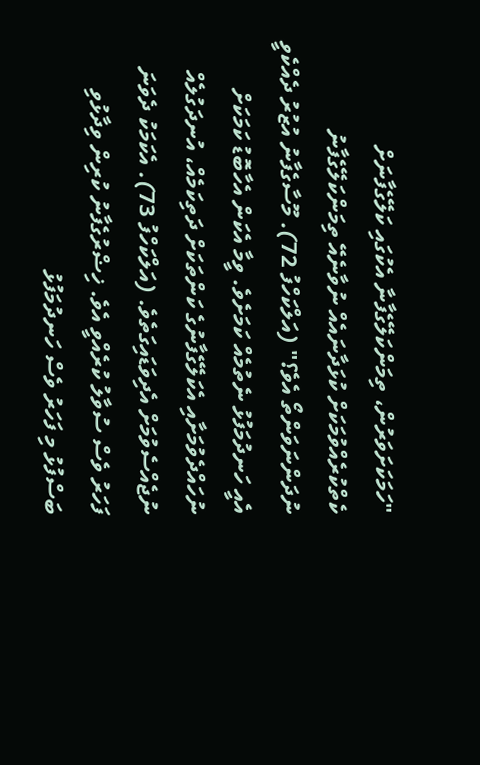"ހަމަކަށަވަރުން، ތިމަންކަލޭގެފާނާ އެކުގައި ކަލޭގެފާނަށް ކެތްކުރެއްވުމަކަށް ކުޅަދާނައެއް ނުވާނެއޭ ތިމަންކަލޭގެފާނު ނުދަންނަވަންތޯ އެވެ؟" (އަލްކަހްފު 72). މޫސާގެފާނު އުޒުރު ދެއްކެވީ އެއީ ހަނދުމަފުޅު ނެތުމެއް ކަމަށެވެ. ވީމާ އެކަން އެހާބޮޑު ކަމަކަށް ނުހައްދެވުމަށާއި އެކަލޭގެފާނުގެ ކަންތަކަށް ދަތިކަމެއް، އުނދަގުލެއް ނުޖެއްސެވުމަށް އެދިވަޑައިގަތެވެ. (އަލްކަހްފު 73). އެކަމަކު ދެވަނަ ފަހަރު ވެސް ސުވާލު ކުރެއްވީ އެވެ. ޚިޟްރުގެފާނު ކުރިން ވިދާޅުވި ބަސްފުޅު މި ފަހަރު ވެސް ހަނދުމަފުޅު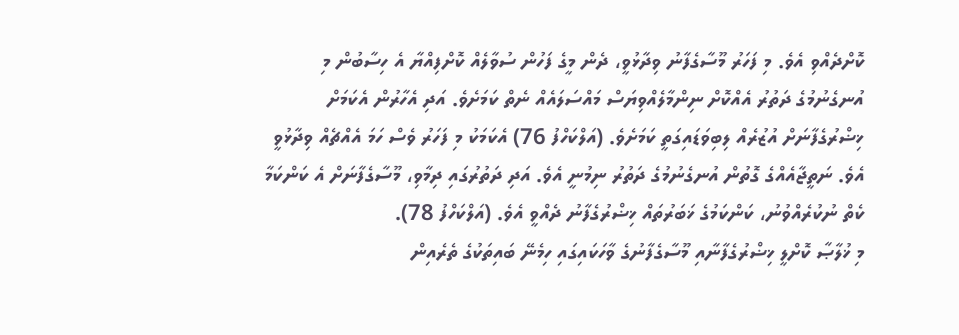ކޮށްދެއްވި އެވެ. މި ފަހަރު މޫސާގެފާނު ވިދާޅުވީ، ދެން މީގެ ފަހުން ސުވާލެއް ކޮށްފިއްޔާ އެ ހިސާބުން މި އުނގެނުމުގެ ދަތުރު އެއްކޮށް ނިންމާލެއްވިޔަސް މައްސަލައެއް ނެތް ކަމަށެވެ. އަދި އެހާރުން އެކަމަށް ޚިޟްރުގެފާނަށް އުޒުރެއް ލިބިވަޑައިގަތީ ކަމަށެވެ. (އަލްކަހްފު 76) އެކަމަކު މި ފަހަރު ވެސް ހަމަ އެއްޗެއް ވިދާޅުވީ އެވެ. ނަތީޖާއެއްގެ ގޮތުން އުނގެނުމުގެ ދަތުރު ނިމުނީ އެވެ. އަދި ދަތުރުގައި ދިމާވި، މޫސާގެފާނަށް އެ ކަންކަމާ ކެތް ނުކުރެއްވުނު، ކަންކަމުގެ ޚަބަރުތައް ޚިޟްރުގެފާނު ދެއްވީ އެވެ. (އަލްކަހްފު 78).
މި ޚުލާޞާ ކޮށްލީ ޚިޟްރުގެފާނާއި މޫސާގެފާނުގެ ވާހަކައިގައި ހިމެނޭ ބައިތަކުގެ ތެރެއިން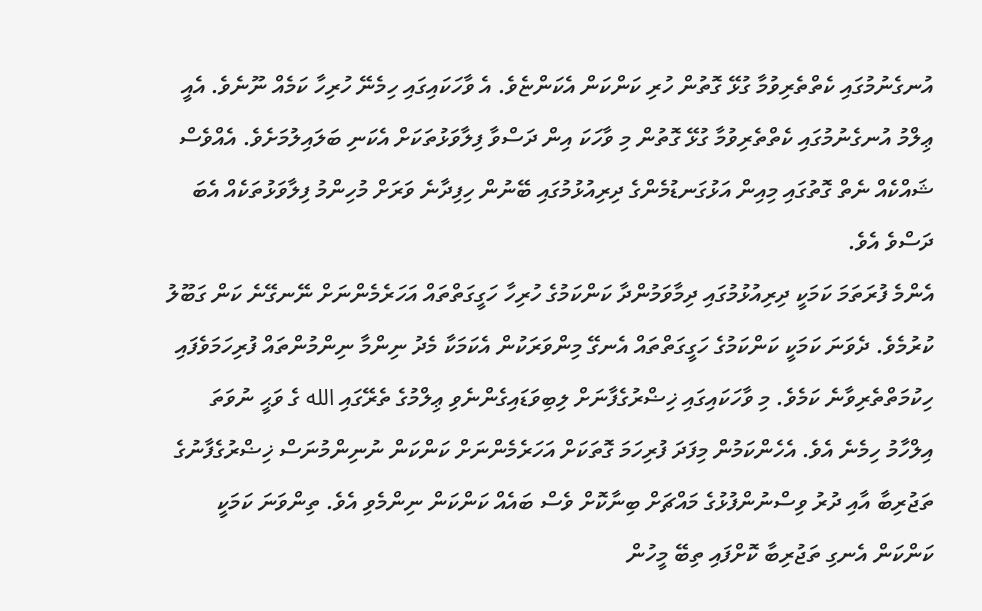އުނގެނުމުގައި ކެތްތެރިވުމާ ގުޅޭ ގޮތުން ހުރި ކަންކަން އެކަންޏެވެ. އެ ވާހަކައިގައި ހިމެނޭ ހުރިހާ ކަމެއް ނޫނެވެ. އެއީ ޢިލްމު އުނގެނުމުގައި ކެތްތެރިވުމާ ގުޅޭ ގޮތުން މި ވާހަކަ އިން ދަސްވާ ފިލާވަޅުތަކަށް އެކަނި ބަލައިލުމަށެވެ. އެއްވެސް ޝައްކެއް ނެތް ގޮތުގައި މިއިން އަޅުގަނޑުމެންގެ ދިރިއުޅުމުގައި ބޭނުން ހިފިދާނެ ވަރަށް މުހިންމު ފިލާވަޅުތަކެއް އެބަ ދަސްވެ އެވެ.
އެންމެ ފުރަތަމަ ކަމަކީ ދިރިއުޅުމުގައި ދިމާވަމުންދާ ކަންކަމުގެ ހުރިހާ ހަގީގަތްތައް އަހަރެމެންނަށް ނޭނގޭނެ ކަން ގަބޫލު ކުރުމެވެ. ދެވަނަ ކަމަކީ ކަންކަމުގެ ހަގީގަތްތައް އެނގޭ މިންވަރަކުން އެކަމަކާ މެދު ނިންމާ ނިންމުންތައް ފުރިހަމަވެފައި ހިކުމަތްތެރިވާނެ ކަމެވެ. މި ވާހަކައިގައި ޚިޟްރުގެފާނަށް ލިބިވަޑައިގެންނެވި ޢިލްމުގެ ތެރޭގައި الله ގެ ވަޙީ ނުވަތަ އިލްހާމު ހިމެނެ އެވެ. އެހެންކަމުން މިފަދަ ފުރިހަމަ ގޮތަކަށް އަހަރެމެންނަށް ކަންކަން ނުނިންމުނަސް ޚިޟްރުގެފާނުގެ ތަޖުރިބާ އާއި ދުރު ވިސްނުންފުޅުގެ މައްޗަށް ބިނާކޮށް ވެސް ބައެއް ކަންކަން ނިންމެވި އެވެ. ތިންވަނަ ކަމަކީ ކަންކަން އެނގި ތަޖުރިބާ ކޮށްފައި ތިބޭ މީހުން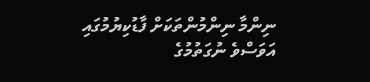ނިންމާ ނިންމުންތަކަށް ފާޑުކިޔުމުގައި އަވަސްވެ ނުގަތުމުގެ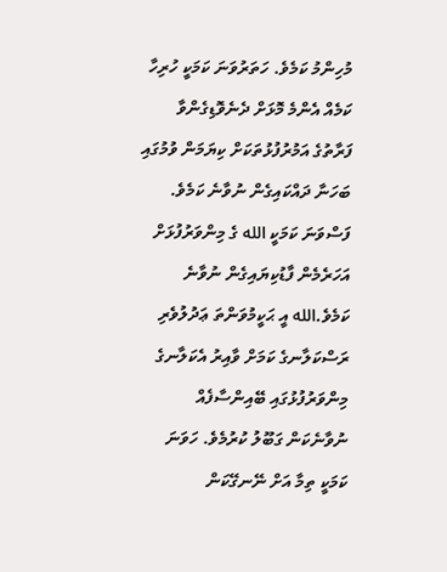މުހިންމު ކަމެވެ. ހަތަރުވަނަ ކަމަކީ ހުރިހާ ކަމެއް އެންމެ މޮޅަށް ދެނެވޮޑިގެންވާ ފަރާތުގެ އަމުރުފުޅުތަކަށް ކިޔަމަން ވުމުގައި ބަހަނާ ދައްކައިގެން ނުވާނެ ކަމެވެ. ފަސްވަނަ ކަމަކީ الله ގެ މިންވަރުފުޅަށް އަހަރެމެން ފާޑުކިޔައިގެން ނުވާނެ ކަމެވެ.الله އީ ޙަކީމުވަންތަ ޢަދުލުވެރި ރަސްކަލާނގެ ކަމަށް ވާއިރު އެކަލާނގެ މިންވަރުފުޅުގައި ބޭއިންސާފެއް ނުވާނެކަން ގަބޫލު ކުރުމެވެ. ހަވަނަ ކަމަކީ ތިމާ އަށް ނޭނގޭކަން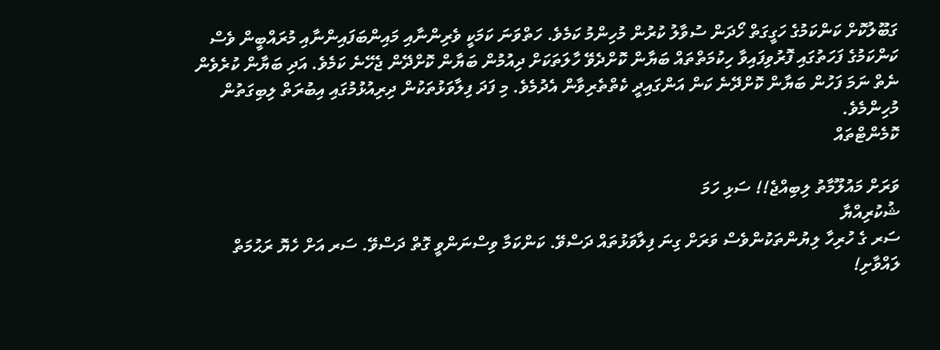ގަބޫލުކޮށް ކަންކަމުގެ ހަގީގަތް ހޯދަން ސުވާލު ކުރުން މުހިންމު ކަމެވެ. ހަތްވަނަ ކަމަކީ ވެރިންނާއި މައިންބަފައިންނާއި މުރައްބީން ވެސް ކަންކަމުގެ ފަހަތުގައި ފޮރުވިފައިވާ ހިކުމަތްތައް ބަޔާން ކޮށްދެވޭ ހާލަތަކަށް ދިއުމުން ބަޔާން ކޮށްދޭން ޖެހޭނެ ކަމެވެ. އަދި ބަޔާން ކުރެވެން ނެތް ނަމަ ފަހުން ބަޔާން ކޮށްދޭނެ ކަން އަންގައިދީ ކެތްތެރިވާން އެދުމެވެ. މި ފަދަ ފިލާވަޅުތަކުން ދިރިއުޅުމުގައި އިބުރަތް ލިބިގަތުން މުހިންމެވެ.
ކޮމެންޓްތައް

ވަރަށް މައުލޫމާތު ލިބިއްޖެ!! ސަޅި ހަމަ
ޝުކުރިއްޔާ
ސަރ ގެ ހުރިހާ ލިޔުންތަކުންވެސް ވަރަށް ގިނަ ފިލާވަޅުތައް ދަސްވޭ. ކަންކަމާ ވިސްނަންވީ ގޮތް ދަސްވޭ. ސަރ އަށް ހެޔޮ ރަޙުމަތް ލައްވާށި!